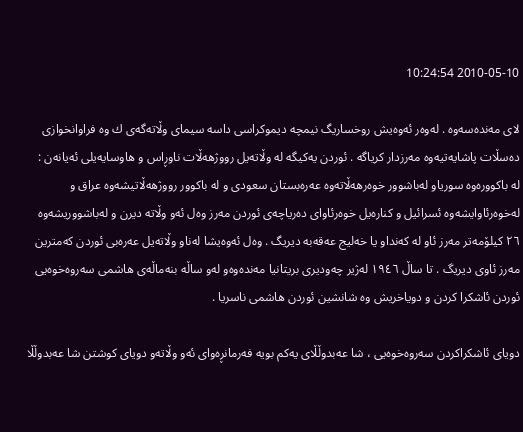2010-05-10 10:24:54

لای مه‌نده‌سه‌وه‌ . له‌وه‌ر ئه‌وه‌يش روخساريگ نيمچه‌ ديموكراسی داسه‌ سيمای وڵاته‌گه‌ی ك وه‌ فراوانخوازی ده‌سڵات پاشايه‌تيه‌وه‌ مه‌رزدار كرياگه‌ . ئوردن يه‌كيگه‌ له‌ وڵاته‌يل رووژهه‌ڵات ناوڕاس و هاوسايه‌يلی ئه‌يانه‌ن : له‌ باكووره‌وه‌ سورياو له‌باشوور خوه‌رهه‌ڵاته‌وه‌ عه‌ره‌بستان سعودی و له‌ باكوور رووژهه‌ڵاتيشه‌وه‌ عراق و له‌خوه‌رئاوايشه‌وه‌ ئسرائيل و كناره‌يل خوه‌رئاوای ده‌رياچه‌ی ئوردن مه‌رز وه‌ل ئه‌و وڵاته‌ ديرن و له‌باشووريشه‌وه‌ ٢٦ كيلۆمه‌تر مه‌رز ئاو له‌ كه‌نداو يا خه‌ليج عه‌قه‌به‌ ديريگ . وه‌ل ئه‌وه‌يشا له‌ناو وڵاته‌يل عه‌ره‌بی ئوردن كه‌مترين مه‌رز ئاوی ديريگ . تا ساڵ ١٩٤٦ له‌ژير چه‌وديری بريتانيا مه‌نده‌وه‌و له‌و ساڵه‌ بنه‌ماڵه‌ی هاشمی سه‌روه‌خوه‌يی ئوردن ئاشكرا كردن و دوياخريش وه‌ شانشين ئوردن هاشمی ناسريا .

دويای ئاشكراكردن سه‌روه‌خوه‌يی ، شا عه‌بدوڵڵای يه‌كم بويه‌ فه‌رمانڕه‌وای ئه‌و وڵاته‌و دويای كوشتن شا عه‌بدوڵڵا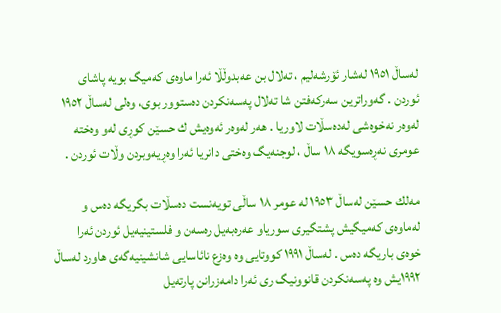له‌ساڵ ١٩٥١ له‌شار ئۆرشه‌ليم ، ته‌لال بن عه‌بدوڵڵا ئه‌را ماوه‌ی كه‌ميگ بويه‌ پاشای ئوردن . گه‌وراترين سه‌ركه‌فتن شا ته‌لال په‌سه‌نكردن ده‌ستوور بوی، وه‌لی له‌ساڵ ١٩٥٢ له‌وه‌ر نه‌خوه‌شی له‌ده‌سڵات لاوريا . هه‌ر له‌وه‌ر ئه‌وه‌يش ك حسێن كوڕی له‌و وه‌خته‌ عومری نه‌ڕه‌سويگه‌ ١٨ ساڵ ، لوجنه‌يگ وه‌ختی دانريا ئه‌را وه‌ڕيه‌وبردن وڵات ئوردن .

مه‌لك حسێن له‌ساڵ ١٩٥٣ له‌ عومر ١٨ ساڵی تويه‌نست ده‌سڵات بگريگه‌ ده‌س و له‌ماوه‌ی كه‌ميگيش پشتگيری سورياو عه‌ره‌به‌يل ره‌سه‌ن و فلستينيه‌يل ئوردن ئه‌را خوه‌ی باريگه‌ ده‌س . له‌ساڵ ١٩٩١ كووتايی وه‌ وه‌زع نائاسايی شانشينيه‌گه‌ی هاورد له‌ساڵ ١٩٩٢يش وه‌ په‌سه‌نكردن قانوونيگ ری ئه‌را دامه‌زرانن پارته‌يل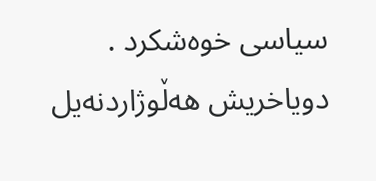سياسی خوه‌شكرد . دوياخريش هه‌ڵوژاردنه‌يل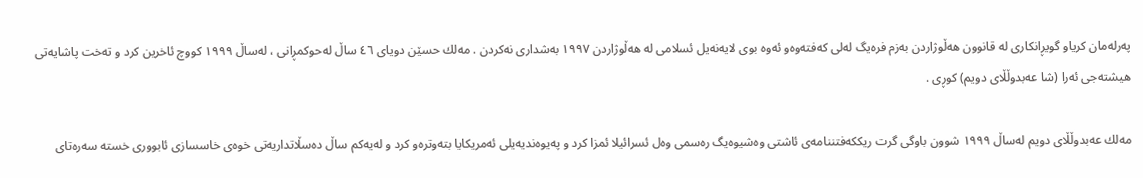په‌رله‌مان كرياو گويڕانكاری له‌ قانوون هه‌ڵوژاردن به‌زم فره‌يگ له‌لی كه‌فته‌وه‌و ئه‌وه‌ بوی لايه‌نه‌يل ئسلامی له‌ هه‌ڵوژاردن ١٩٩٧ به‌شداری نه‌كردن . مه‌لك حسێن دويای ٤٦ ساڵ له‌حوكمڕانی ، له‌ساڵ ١٩٩٩ كووچ ئاخرين كرد و ته‌خت پاشايه‌تی هيشته‌جی ئه‌را (شا عه‌بدوڵڵای دويم) كوڕی .

مه‌لك عه‌بدوڵڵای دويم له‌ساڵ ١٩٩٩ شوون باوگی گرت ريككه‌فتننامه‌ی ئاشتی وه‌شيوه‌يگ ره‌سمی وه‌ل ئسرائيلا ئمزا كرد و په‌يوه‌نديه‌يلی ئه‌مريكايا بته‌وتره‌و كرد و له‌يه‌كم ساڵ ده‌سڵاتداريه‌تی خوه‌ی خاسسازی ئابووری خسته‌ سه‌ره‌تای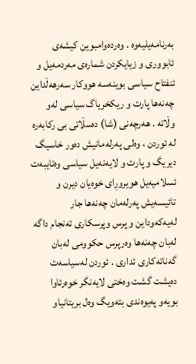به‌رنامه‌يليه‌وه‌ . وه‌رده‌وامبوين كيشه‌ی ئابووری و زيايكردن شماره‌ی مه‌ردمه‌يل و ئنفتاح سياسی بوينه‌سه‌ هووكار سه‌رهه‌ڵداين چه‌نه‌ها پارت و ريكخرياگ سياسی له‌و وڵاته‌ . هه‌رچه‌نی (شا) ده‌سڵاتی بی ركابه‌ره‌ له‌ ئوردن ، وه‌لی په‌رله‌مانيش ده‌ور خاسيگ ديريگ و پارت و لايه‌نه‌يل سياسی وه‌تايبه‌ت ئسلاميه‌يل هويروڕای خوه‌يان ديرن و تائيسه‌يش په‌رله‌مان چه‌نه‌ها جار له‌يه‌كه‌وداين و پرس وپرسكاری ئه‌نجام داگه‌ له‌بان چه‌نه‌ها وه‌رپرس حكوومی له‌بان گه‌ناته‌كاری ئداری . ئوردن له‌سياسه‌ت ده‌يشت گشت وه‌ختی لايه‌نگر خوه‌رئاوا بويه‌و په‌يوه‌ندی بته‌ويگ وه‌ل بريتانياو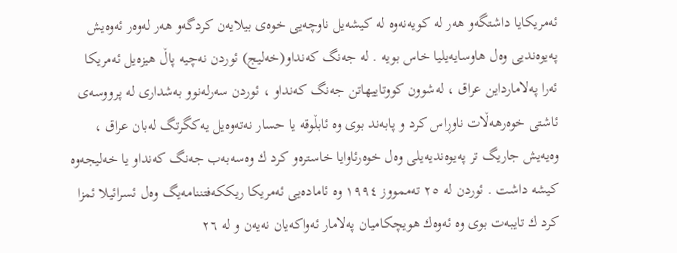ئه‌مريكايا داشتگه‌و هه‌ر له‌ كويه‌نه‌وه‌ له‌ كيشه‌يل ناوچه‌يی خوه‌ی بيلايه‌ن كردگه‌و هه‌ر له‌وه‌ر ئه‌وه‌يش په‌يوه‌نديی وه‌ل هاوسايه‌يليا خاس بويه‌ . له‌ جه‌نگ كه‌نداو(خه‌ليج) ئوردن نه‌چيه‌ پاڵ هيزه‌يل ئه‌مريكا ئه‌را په‌لامارداين عراق ، له‌شوون كووتاييهاتن جه‌نگ كه‌نداو ، ئوردن سه‌رله‌نوو به‌شداری له‌ پرووسه‌ی ئاشتی خوه‌رهه‌ڵات ناوڕاس كرد و پابه‌ند بوی وه‌ ئابڵوقه‌ يا حسار نه‌ته‌وه‌يل يه‌كگرتگ له‌بان عراق ، وه‌يه‌يش جاريگ تر په‌يوه‌نديه‌يلی وه‌ل خوه‌رئاوايا خاستره‌و كرد ك وه‌سه‌به‌ب جه‌نگ كه‌نداو يا خه‌ليجه‌وه‌ كيشه‌ داشت . ئوردن له‌ ٢٥ ته‌ممووز ١٩٩٤ وه‌ ئاماده‌يی ئه‌مريكا ريككه‌فتننامه‌يگ وه‌ل ئسرائيلا ئمزا كرد ك تايبه‌ت بوی وه‌ ئه‌وه‌ك هويچكاميان په‌لامار ئه‌واكه‌يان نه‌يه‌ن و له‌ ٢٦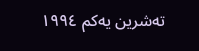ته‌شرين يه‌كم ١٩٩٤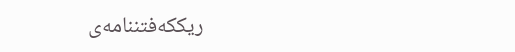ريككه‌فتننامه‌ی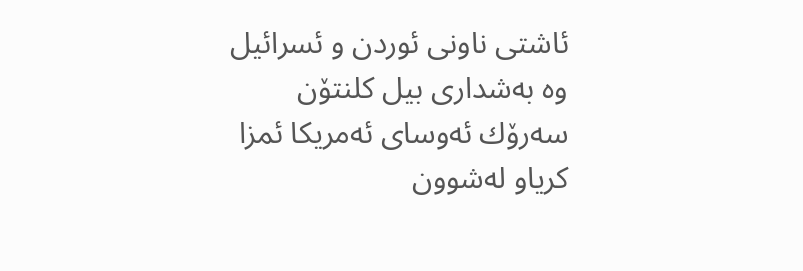ئاشتی ناونی ئوردن و ئسرائيل وه‌ به‌شداری بيل كلنتۆن سه‌رۆك ئه‌وسای ئه‌مريكا ئمزا كرياو له‌شوون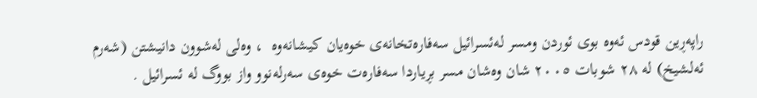راپه‌ڕين قودس ئه‌وه‌ بوی ئوردن ومسر له‌ئسرائيل سه‌فاره‌تخانه‌ی خوه‌يان كيشانه‌وه‌  ، وه‌لی له‌شوون دانيشتن (شه‌رم ئه‌لشيخ) له‌ ٢٨ شوبات ٢٠٠٥ شان وه‌شان مسر بڕياردا سه‌فاره‌ت خوه‌ی سه‌رله‌نوو واز بووگ له‌ ئسرائيل .